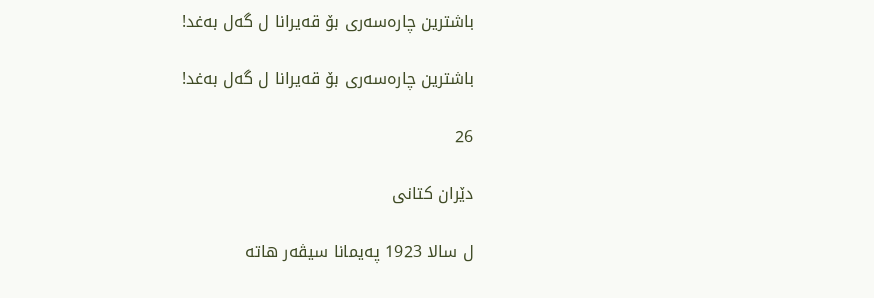باشترین چاره‌سه‌رى بۆ قه‌یرانا ل گه‌ل به‌غد!

باشترین چاره‌سه‌رى بۆ قه‌یرانا ل گه‌ل به‌غد!

26

دێران كتانى

ل سالا 1923 په‌یمانا سیڤه‌ر هاته‌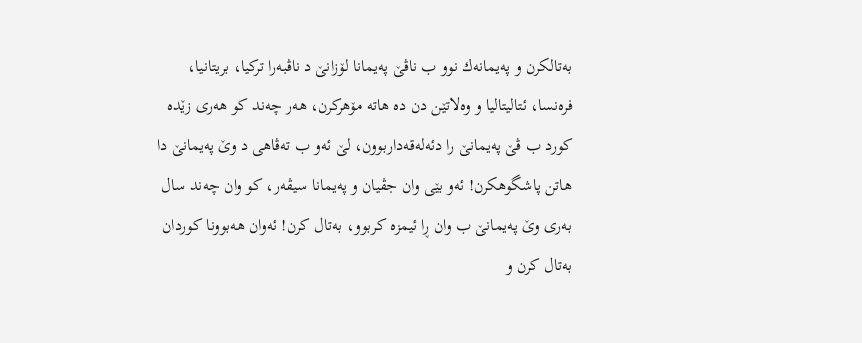به‌تالكرن و په‌یمانه‌ك نوو ب ناڤێ په‌یمانا لۆزانێ د ناڤبه‌را تركیا، بریتانیا، فره‌نسا، ئتالیتالیا و وه‌لاتێن دن ده‌ هاته‌ مۆهركرن، هه‌ر چه‌ند كو هه‌ری زێده‌ كورد ب ڤێ په‌یمانێ را دئه‌له‌قه‌داربوون، لێ ئه‌و ب ته‌ڤاهی د وێ په‌یمانێ دا هاتن پاشگوهكرن! ئه‌و بێی وان جڤیان و په‌یمانا سیڤه‌ر، كو وان چه‌ند سال به‌ری وێ په‌یمانێ ب وان ڕا ئیمزه‌ كربوو، به‌تال كرن! ئه‌وان هه‌بوونا كوردان به‌تال كرن و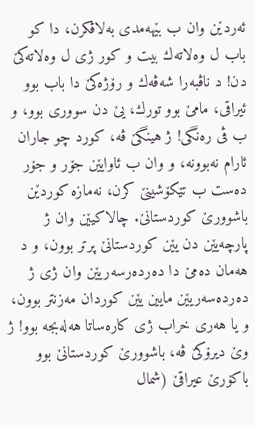ئه‌ردێن وان ب بێهه‌مدی به‌لاڤكرن، دا كو باب ل وه‌لاته‌ك بیت و كور ژی ل وه‌لاته‌كێ دن! د ناڤبه‌را شه‌ڤه‌ك و رۆژه‌كێ دا باب بوو ئیراقی، مامێ بوو تورك، یێ دن سووری بوو، و ب ڤى ره‌نگى! ژ هینگێ ڤه‌، كورد چو جاران ئارام نه‌بوونه‌، و وان ب ئاوایێن جۆر و جۆر ده‌ست ب تێكۆشینێ كرن، نه‌مازه‌ كوردێن باشوورێ كوردستانێ. چالاكیێن وان ژ پارچه‌یێن دن یێن كوردستانێ پرتر بوون، و د هه‌مان ده‌مێ دا ده‌رده‌رسه‌ریێن وان ژی ژ ده‌رده‌سه‌ریێن مایین یێن كوردان مه‌زنتر بوون، و یا هه‌ری خراب ژی كاره‌ساتا هه‌له‌بجه‌ بوو! ژ وێ دیرۆكێ ڤه‌، باشوورێ كوردستانێ بوو باكۆرێ عیراقێ (شمال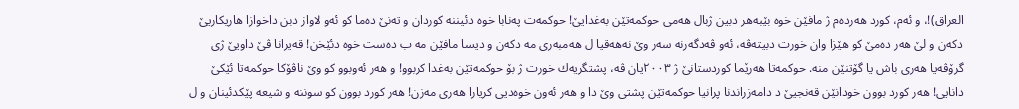العراق)!، و ئه‌م، كورد هه‌رده‌م ژ مافێن خوه‌ بێبه‌هر دبین ژبال هه‌می حوكمه‌تێن به‌غدایێ! حوكمه‌ت په‌نابا خوه‌ دئیننه‌ كوردان و ته‌نێ ده‌ما كو ئه‌و لاواز دبن داخوازا هاریكاریێ دكه‌ن و لێ هه‌ر ده‌مێ كو هێزا وان خورت دبیته‌ڤه‌، ئه‌و ڤه‌دگه‌رنه‌ سه‌ر وێ نه‌هه‌قیا ل هه‌مبه‌رى مه‌ دكه‌ن و دیسا مافێن مه‌ ب ده‌ست خوه‌ دئێخن! قه‌یرانا ڤێ داویێ ژى گرۆڤه‌یا هه‌ری باش یا گۆتنێن منه‌. حوكمه‌تا هه‌رێما كوردستانێ ژ ۲۰۰۳یان ڤه‌، پشتگریه‌ك خورت ژ بۆ حوكمه‌تێن به‌غدا كربوو! و هه‌ر ئه‌وبوو كو وێ ناڤۆكا حوكمه‌تا ئێكێ دانایى! هه‌ر كورد بوون خودانێن قه‌نجیێ د دامه‌زراندنا پرانیا حوكمه‌تێن پشتی وێ دا و هه‌ر ئه‌ون خوه‌دیى كریارا هه‌ری مه‌زن! هه‌ر كورد بوون كو سوننه‌ و شیعه‌ پێكدئینان و ل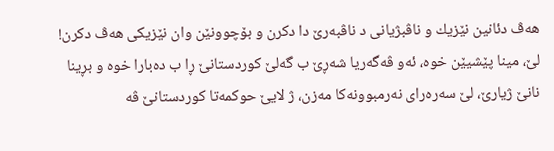هه‌ڤ دئانین نێزیك و ناڤبژیانى د ناڤبه‌رێ دا دكرن و بۆچوونێن وان نێزیكى هه‌ڤ دكرن! لێ، مینا پێشیێن خوه‌، ئه‌و ڤه‌گه‌ریا شه‌ڕێ ب گه‌لێ كوردستانێ ڕا ب ده‌بارا خوه‌ و بڕینا نانێ ژیارێ، لێ سه‌ره‌راى نه‌رمبوونه‌كا مه‌زن، ژ لایێ حوكمه‌تا كوردستانێ ڤه‌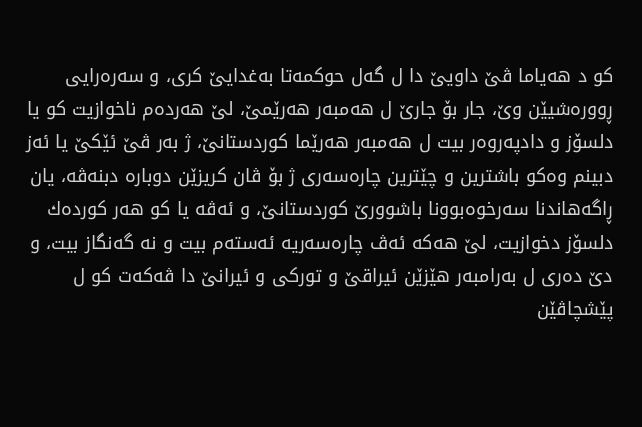كو د هه‌یاما ڤێ داویێ دا ل گه‌ل حوكمه‌تا به‌غدایێ كرى، و سه‌ره‌رایی ڕووره‌شیێن وێ، جار بۆ جارێ ل هه‌مبه‌ر هه‌رێمێ، لێ هه‌رده‌م ناخوازیت كو یا دلسۆز و دادپه‌روه‌ر بیت ل هه‌مبه‌ر هه‌رێما كوردستانێ، ژ به‌ر ڤێ ئێكێ یا ئه‌ز دبینم وه‌كو باشترین و چێترین چاره‌سه‌ری ژ بۆ ڤان كریزێن دوباره‌ دبنه‌ڤه‌، یان ڕاگه‌هاندنا سه‌رخوه‌بوونا باشوورێ كوردستانێ، و ئه‌ڤه‌ یا كو هه‌ر كورده‌ك دلسۆز دخوازیت، لێ هه‌كه‌ ئه‌ڤ چاره‌سه‌ریه‌ ئه‌سته‌م بیت و نه‌ گه‌نگاز بیت، و دێ ده‌ری ل به‌رامبه‌ر هێزێن ئیراقێ و توركى و ئیرانێ دا ڤه‌كه‌ت كو ل پێشچاڤێن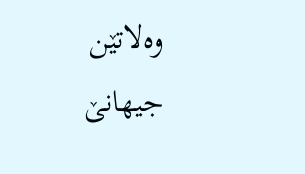وه‌لاتێن جیهانێ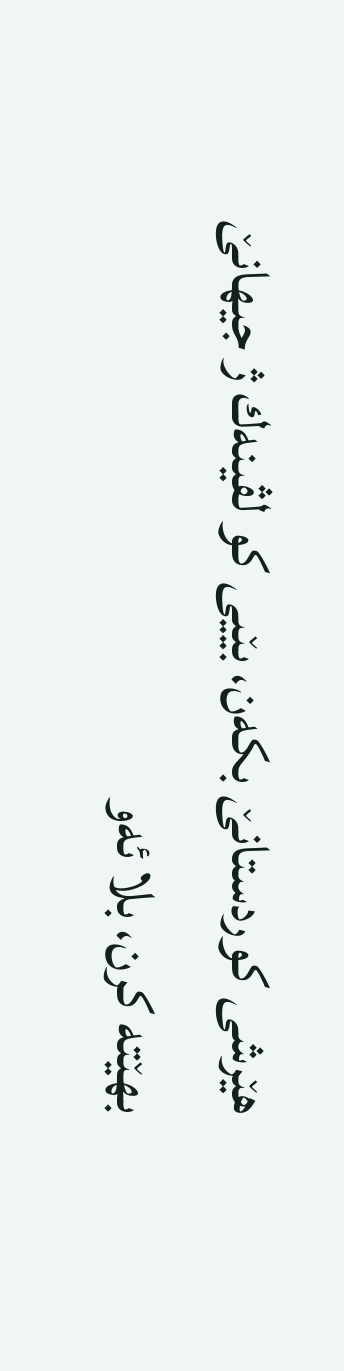هێرشی كوردستانێ بكه‌ن، بێیی كو لڤینه‌ك ژ جیهانێ بهێته‌ كرن، بلا ئه‌و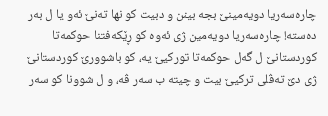چاره‌سه‌ریا دویه‌مینێ بجه بینن و دبیت كو نها ته‌نێ ئه‌و یا ل به‌ر ده‌سته‌! چاره‌سه‌ریا دویه‌مین ژى ئه‌وه‌ كو ڕێكه‌فتنا حوكمه‌تا كوردستانێ ل گه‌ل حوكمه‌تا توركیێ یه‌، كو باشوورێ كوردستانێ ژی دێ ته‌ڤلى تركیێ بیت و چیته‌ ب سه‌ر ڤه‌، و ل شوونا كو سه‌ر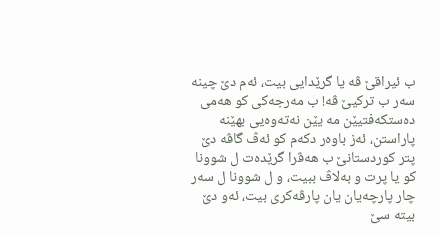ب ئیراقێ ڤه‌ یا گرێدایی بیت، ئه‌م دێ چینه‌ سه‌ر ب تركیێ ڤه‌! ب مه‌رجه‌كى كو هه‌می ده‌ستكه‌فتیێن مه‌ یێن نه‌ته‌وه‌یی بهێنه‌ پاراستن، ئه‌ز باوه‌ر دكه‌م كو ئه‌ڤ گاڤه‌ دێ پتر كوردستانێ ب هه‌ڤرا گرێده‌ت ل شوونا كو یا پرت و به‌لاڤ ببیت، و ل شوونا ل سه‌ر چار پارچه‌یان یان پارڤه‌كرى بیت، ئه‌و دێ بیته‌ سێ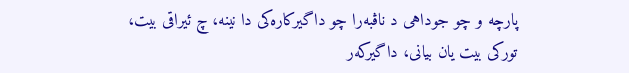پارچه‌ و چو جوداهی د ناڤبه‌را چو داگیركاره‌كى دا نینه‌، چ ئیراقی بیت، توركى بیت یان بیانی، داگیركه‌ر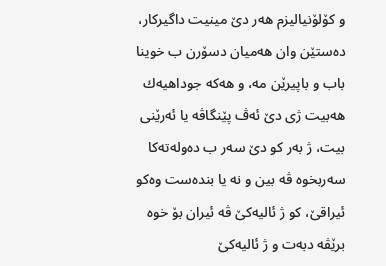و كۆلۆنیالیزم هه‌ر دێ مینیت داگیركار، ده‌ستێن وان هه‌میان دسۆرن ب خوینا باب و باپیرێن مه‌، و هه‌كه‌ جوداهیه‌ك هه‌بیت ژى دێ ئه‌ڤ پێنگاڤه‌ یا ئه‌رێنی بیت، ژ به‌ر كو دێ سه‌ر ب ده‌وله‌ته‌كا سه‌ربخوه‌ ڤه‌ بین و نه‌ یا بنده‌ست وه‌كو ئیراقێ، كو ژ ئالیه‌كێ ڤه‌ ئیران بۆ خوه‌ برێڤه‌ دبه‌ت و ژ ئالیه‌كێ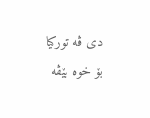دى ڤه‌ توركیا بۆ خوه‌ بێڤه‌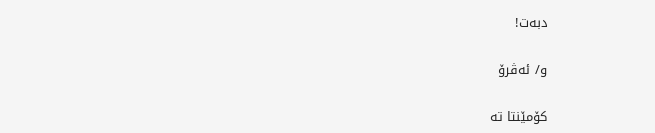دبه‌ت!

و/ ئه‌ڤرۆ

کۆمێنتا تە